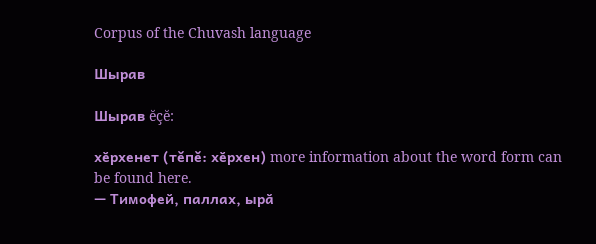Corpus of the Chuvash language

Шырав

Шырав ĕçĕ:

хӗрхенет (тĕпĕ: хӗрхен) more information about the word form can be found here.
— Тимофей, паллах, ырӑ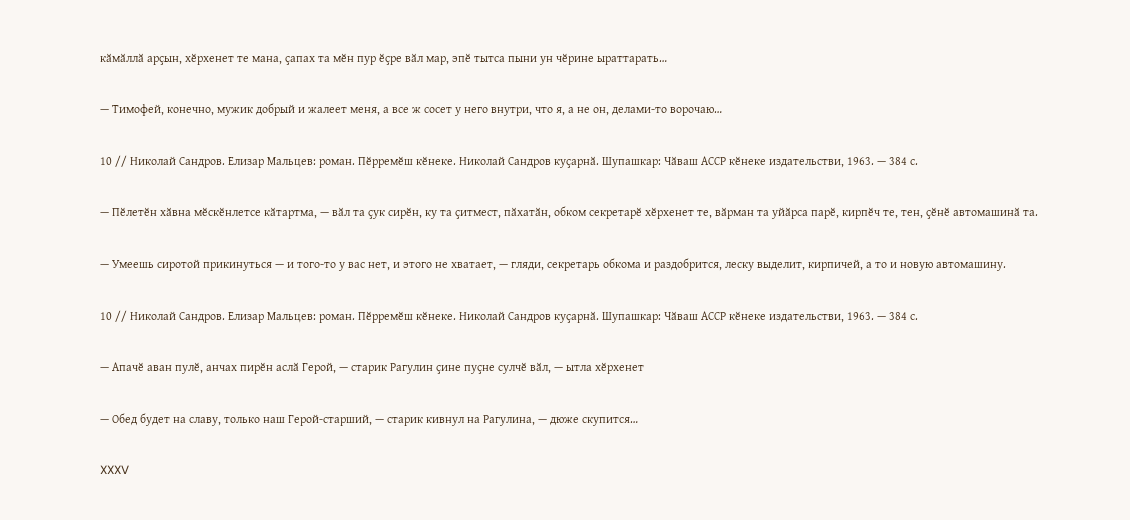кӑмӑллӑ арҫын, хӗрхенет те мана, ҫапах та мӗн пур ӗҫре вӑл мар, эпӗ тытса пыни ун чӗрине ыраттарать…

— Тимофей, конечно, мужик добрый и жалеет меня, а все ж сосет у него внутри, что я, а не он, делами-то ворочаю…

10 // Николай Сандров. Елизар Мальцев: роман. Пӗрремӗш кӗнеке. Николай Сандров куҫарнӑ. Шупашкар: Чӑваш АССР кӗнеке издательстви, 1963. — 384 с.

— Пӗлетӗн хӑвна мӗскӗнлетсе кӑтартма, — вӑл та ҫук сирӗн, ку та ҫитмест, пӑхатӑн, обком секретарӗ хӗрхенет те, вӑрман та уйӑрса парӗ, кирпӗч те, тен, ҫӗнӗ автомашинӑ та.

— Умеешь сиротой прикинуться — и того-то у вас нет, и этого не хватает, — гляди, секретарь обкома и раздобрится, леску выделит, кирпичей, а то и новую автомашину.

10 // Николай Сандров. Елизар Мальцев: роман. Пӗрремӗш кӗнеке. Николай Сандров куҫарнӑ. Шупашкар: Чӑваш АССР кӗнеке издательстви, 1963. — 384 с.

— Апачӗ аван пулӗ, анчах пирӗн аслӑ Герой, — старик Рагулин ҫине пуҫне сулчӗ вӑл, — ытла хӗрхенет

— Обед будет на славу, только наш Герой-старший, — старик кивнул на Рагулина, — дюже скупится…

XXXV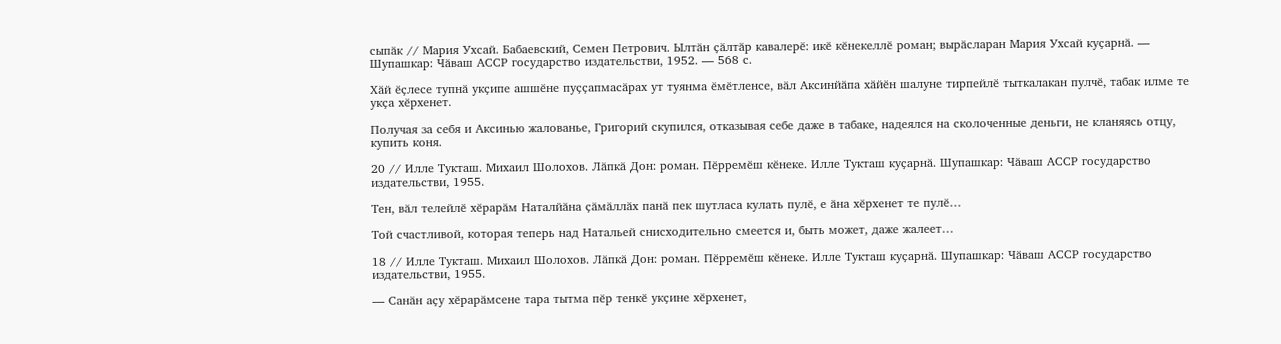сыпӑк // Мария Ухсай. Бабаевский, Семен Петрович. Ылтӑн ҫӑлтӑр кавалерӗ: икӗ кӗнекеллӗ роман; вырӑсларан Мария Ухсай куҫарнӑ. — Шупашкар: Чӑваш АССР государство издательстви, 1952. — 568 с.

Хӑй ӗҫлесе тупнӑ укҫипе ашшӗне пуҫҫапмасӑрах ут туянма ӗмӗтленсе, вӑл Аксинйӑпа хӑйӗн шалуне тирпейлӗ тыткалакан пулчӗ, табак илме те укҫа хӗрхенет.

Получая за себя и Аксинью жалованье, Григорий скупился, отказывая себе даже в табаке, надеялся на сколоченные деньги, не кланяясь отцу, купить коня.

20 // Илле Тукташ. Михаил Шолохов. Лӑпкӑ Дон: роман. Пӗрремӗш кӗнеке. Илле Тукташ куҫарнӑ. Шупашкар: Чӑваш АССР государство издательстви, 1955.

Тен, вӑл телейлӗ хӗрарӑм Наталйӑна ҫӑмӑллӑх панӑ пек шутласа кулать пулӗ, е ӑна хӗрхенет те пулӗ…

Той счастливой, которая теперь над Натальей снисходительно смеется и, быть может, даже жалеет…

18 // Илле Тукташ. Михаил Шолохов. Лӑпкӑ Дон: роман. Пӗрремӗш кӗнеке. Илле Тукташ куҫарнӑ. Шупашкар: Чӑваш АССР государство издательстви, 1955.

— Санӑн аҫу хӗрарӑмсене тара тытма пӗр тенкӗ укҫине хӗрхенет,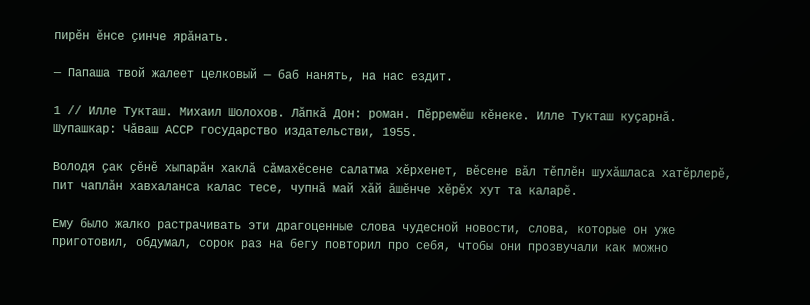пирӗн ӗнсе ҫинче ярӑнать.

— Папаша твой жалеет целковый — баб нанять, на нас ездит.

1 // Илле Тукташ. Михаил Шолохов. Лӑпкӑ Дон: роман. Пӗрремӗш кӗнеке. Илле Тукташ куҫарнӑ. Шупашкар: Чӑваш АССР государство издательстви, 1955.

Володя ҫак ҫӗнӗ хыпарӑн хаклӑ сӑмахӗсене салатма хӗрхенет, вӗсене вӑл тӗплӗн шухӑшласа хатӗрлерӗ, пит чаплӑн хавхаланса калас тесе, чупнӑ май хӑй ӑшӗнче хӗрӗх хут та каларӗ.

Ему было жалко растрачивать эти драгоценные слова чудесной новости, слова, которые он уже приготовил, обдумал, сорок раз на бегу повторил про себя, чтобы они прозвучали как можно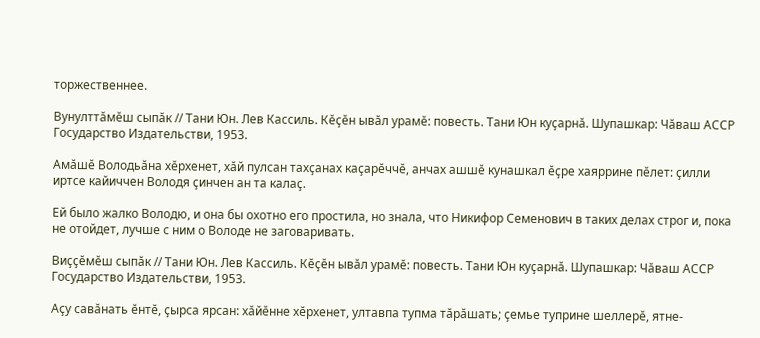торжественнее.

Вунулттӑмӗш сыпӑк // Тани Юн. Лев Кассиль. Кӗҫӗн ывӑл урамӗ: повесть. Тани Юн куҫарнӑ. Шупашкар: Чӑваш АССР Государство Издательстви, 1953.

Амӑшӗ Володьӑна хӗрхенет, хӑй пулсан тахҫанах каҫарӗччӗ, анчах ашшӗ кунашкал ӗҫре хаяррине пӗлет: ҫилли иртсе кайиччен Володя ҫинчен ан та калаҫ.

Ей было жалко Володю, и она бы охотно его простила, но знала, что Никифор Семенович в таких делах строг и, пока не отойдет, лучше с ним о Володе не заговаривать.

Виҫҫӗмӗш сыпӑк // Тани Юн. Лев Кассиль. Кӗҫӗн ывӑл урамӗ: повесть. Тани Юн куҫарнӑ. Шупашкар: Чӑваш АССР Государство Издательстви, 1953.

Аҫу савӑнать ӗнтӗ, ҫырса ярсан: хӑйӗнне хӗрхенет, ултавпа тупма тӑрӑшать; ҫемье туприне шеллерӗ, ятне-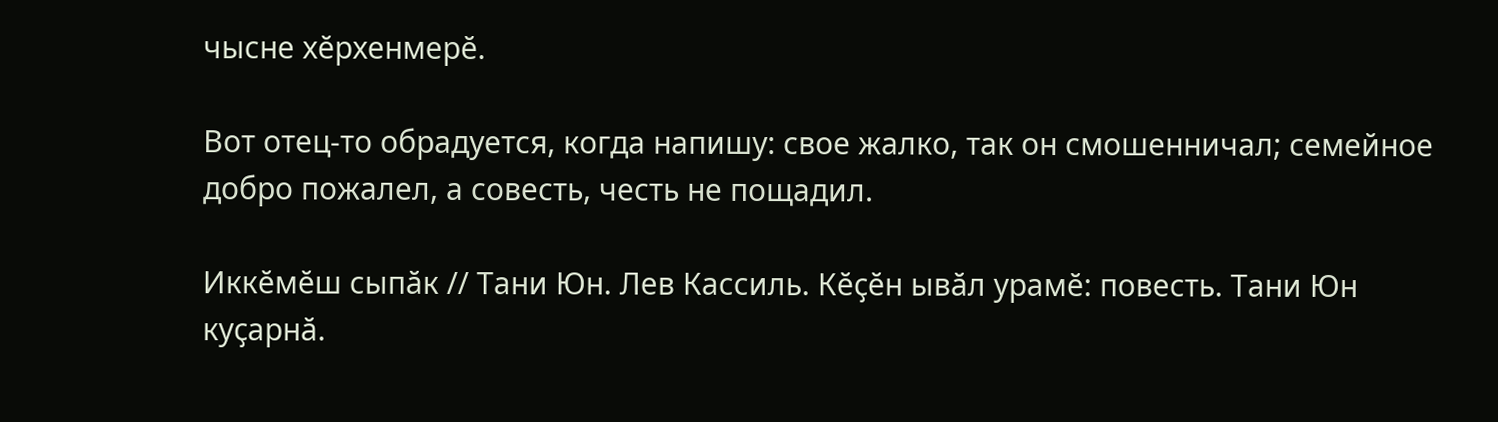чысне хӗрхенмерӗ.

Вот отец-то обрадуется, когда напишу: свое жалко, так он смошенничал; семейное добро пожалел, а совесть, честь не пощадил.

Иккӗмӗш сыпӑк // Тани Юн. Лев Кассиль. Кӗҫӗн ывӑл урамӗ: повесть. Тани Юн куҫарнӑ.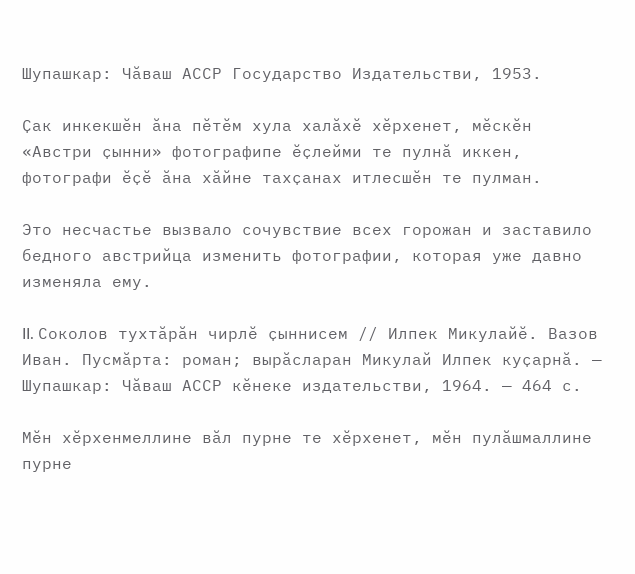Шупашкар: Чӑваш АССР Государство Издательстви, 1953.

Ҫак инкекшӗн ӑна пӗтӗм хула халӑхӗ хӗрхенет, мӗскӗн «Австри ҫынни» фотографипе ӗҫлейми те пулнӑ иккен, фотографи ӗҫӗ ӑна хӑйне тахҫанах итлесшӗн те пулман.

Это несчастье вызвало сочувствие всех горожан и заставило бедного австрийца изменить фотографии, которая уже давно изменяла ему.

II. Соколов тухтӑрӑн чирлӗ ҫыннисем // Илпек Микулайӗ. Вазов Иван. Пусмӑрта: роман; вырӑсларан Микулай Илпек куҫарнӑ. — Шупашкар: Чӑваш АССР кӗнеке издательстви, 1964. — 464 с.

Мӗн хӗрхенмеллине вӑл пурне те хӗрхенет, мӗн пулӑшмаллине пурне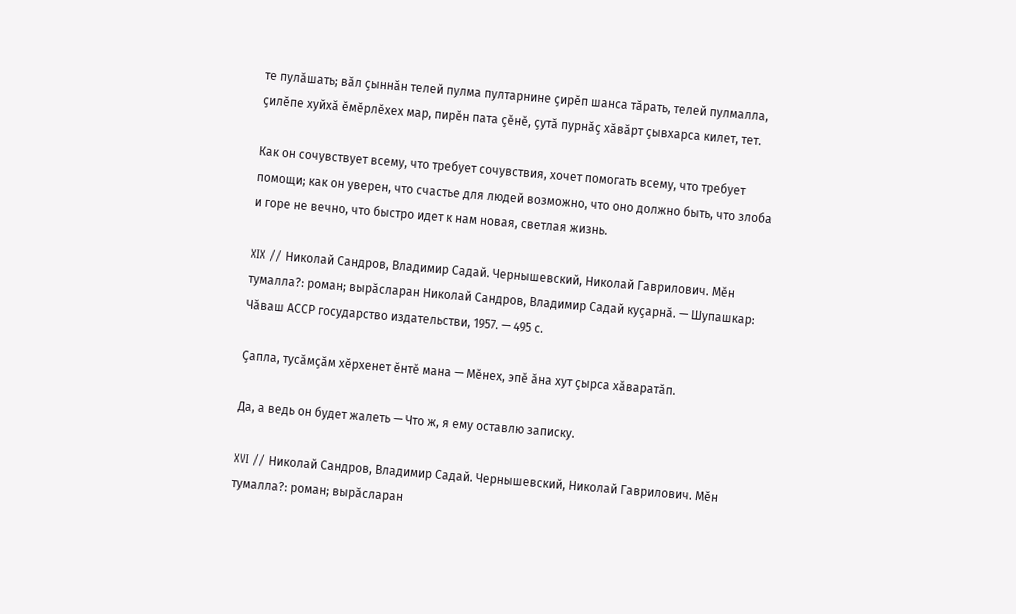те пулӑшать; вӑл ҫыннӑн телей пулма пултарнине ҫирӗп шанса тӑрать, телей пулмалла, ҫилӗпе хуйхӑ ӗмӗрлӗхех мар, пирӗн пата ҫӗнӗ, ҫутӑ пурнӑҫ хӑвӑрт ҫывхарса килет, тет.

Как он сочувствует всему, что требует сочувствия, хочет помогать всему, что требует помощи; как он уверен, что счастье для людей возможно, что оно должно быть, что злоба и горе не вечно, что быстро идет к нам новая, светлая жизнь.

XIX // Николай Сандров, Владимир Садай. Чернышевский, Николай Гаврилович. Мӗн тумалла?: роман; вырӑсларан Николай Сандров, Владимир Садай куҫарнӑ. — Шупашкар: Чӑваш АССР государство издательстви, 1957. — 495 с.

Ҫапла, тусӑмҫӑм хӗрхенет ӗнтӗ мана — Мӗнех, эпӗ ӑна хут ҫырса хӑваратӑп.

Да, а ведь он будет жалеть — Что ж, я ему оставлю записку.

XVI // Николай Сандров, Владимир Садай. Чернышевский, Николай Гаврилович. Мӗн тумалла?: роман; вырӑсларан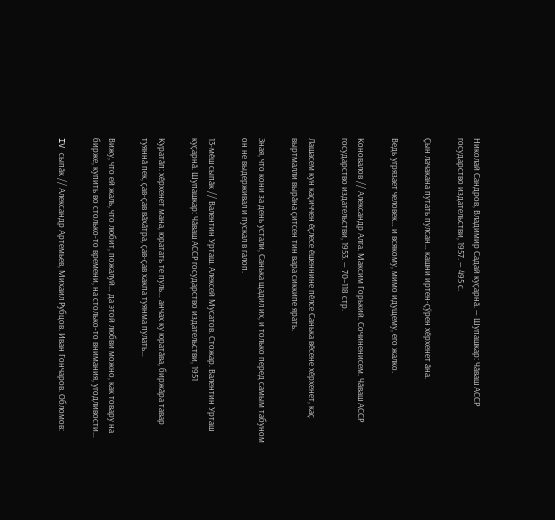Николай Сандров, Владимир Садай куҫарнӑ. — Шупашкар: Чӑваш АССР государство издательстви, 1957. — 495 с.

Ҫын лачакана путать пулсан… кашни иртен-ҫӳрен хӗрхенет ӑна.

Ведь угрязает человек… и всякому, мимо идущему, его жалко.

Коновалов // Александр Алга. Максим Горький. Сочиненисем. Чӑваш АССР государство издательстви, 1953. — 70–118 стр.

Лашасем кун каҫиччен ӗҫлесе ӗшеннине пӗлсе Санька вӗсене хӗрхенет, каҫ выртмалли вырӑна ҫитсен тин вара сиккипе ярать.

Зная, что кони за день устали, Санька щадил их, и только перед самым табуном он не выдерживал и пускал в галоп.

13-мӗш сыпӑк // Валентин Урташ. Алексей Мусатов. Стожар. Валентин Урташ куҫарнӑ. Шупашкар: Чӑваш АССР государство издательстви, 1951

Куратӑп: хӗрхенет мана, юратать те пуль… анчах ку юратӑва, биржӑра тавар туяннӑ пек, ҫав-ҫав вӑхӑтра, ҫав-ҫав хакпа туянма пулать…

Вижу, что ей жаль, что любит, пожалуй… да этой любви можно, как товару на бирже, купить во столько-то времени, на столько-то внимания, угодливости…

IV сыпӑк // Александр Артемьев, Михаил Рубцов. Иван Гончаров. Обломов: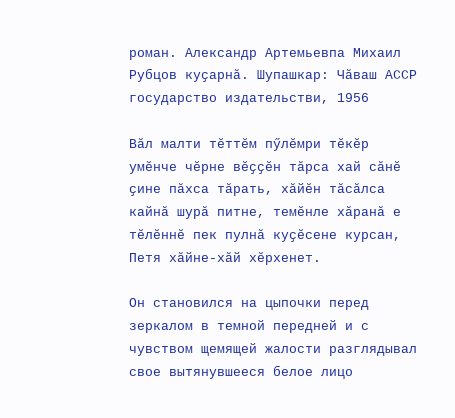роман. Александр Артемьевпа Михаил Рубцов куҫарнӑ. Шупашкар: Чӑваш АССР государство издательстви, 1956

Вӑл малти тӗттӗм пӳлӗмри тӗкӗр умӗнче чӗрне вӗҫҫӗн тӑрса хай сӑнӗ ҫине пӑхса тӑрать, хӑйӗн тӑсӑлса кайнӑ шурӑ питне, темӗнле хӑранӑ е тӗлӗннӗ пек пулнӑ куҫӗсене курсан, Петя хӑйне-хӑй хӗрхенет.

Он становился на цыпочки перед зеркалом в темной передней и с чувством щемящей жалости разглядывал свое вытянувшееся белое лицо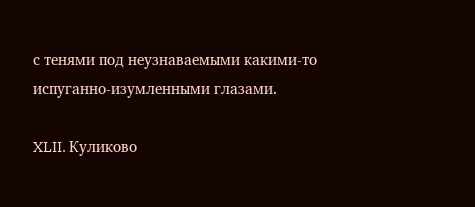с тенями под неузнаваемыми какими-то испуганно-изумленными глазами.

XLII. Куликово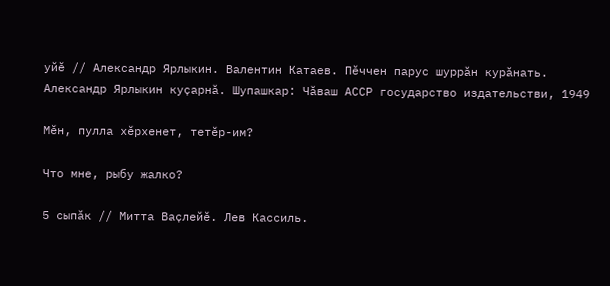уйӗ // Александр Ярлыкин. Валентин Катаев. Пӗччен парус шуррӑн курӑнать. Александр Ярлыкин куҫарнӑ. Шупашкар: Чӑваш АССР государство издательстви, 1949

Мӗн, пулла хӗрхенет, тетӗр-им?

Что мне, рыбу жалко?

5 сыпӑк // Митта Ваҫлейӗ. Лев Кассиль.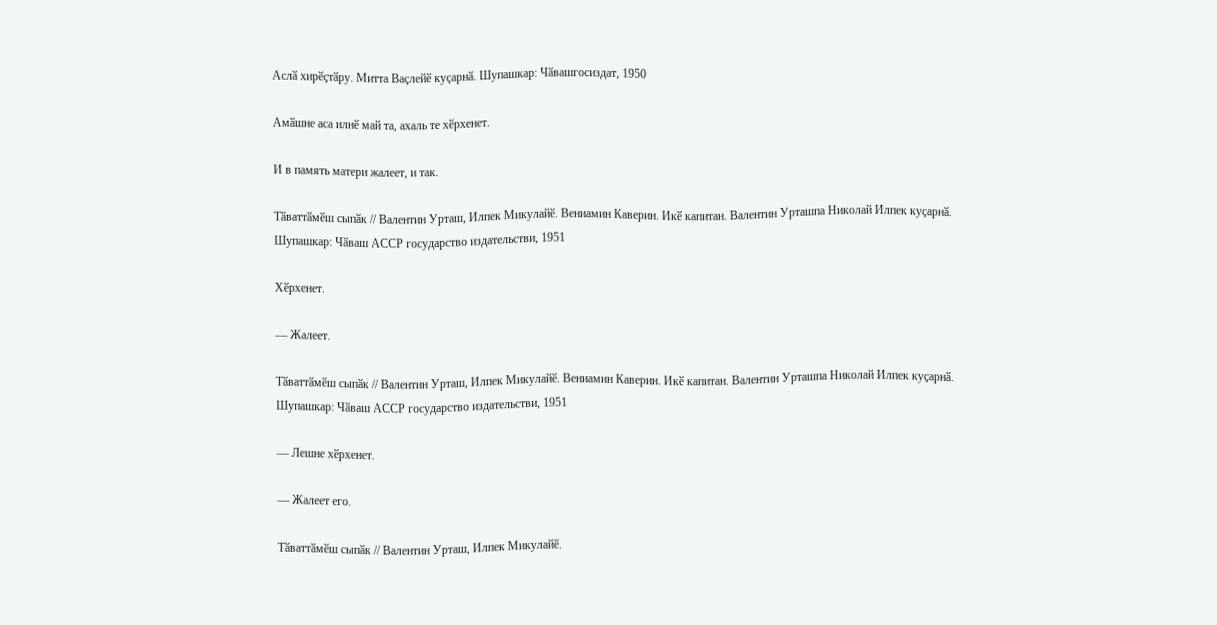Аслӑ хирӗҫтӑру. Митта Ваҫлейӗ куҫарнӑ. Шупашкар: Чӑвашгосиздат, 1950

Амӑшне аса илнӗ май та, ахаль те хӗрхенет.

И в память матери жалеет, и так.

Тӑваттӑмӗш сыпӑк // Валентин Урташ, Илпек Микулайӗ. Вениамин Каверин. Икӗ капитан. Валентин Урташпа Николай Илпек куҫарнӑ. Шупашкар: Чӑваш АССР государство издательстви, 1951

Хӗрхенет.

— Жалеет.

Тӑваттӑмӗш сыпӑк // Валентин Урташ, Илпек Микулайӗ. Вениамин Каверин. Икӗ капитан. Валентин Урташпа Николай Илпек куҫарнӑ. Шупашкар: Чӑваш АССР государство издательстви, 1951

— Лешне хӗрхенет.

— Жалеет его.

Тӑваттӑмӗш сыпӑк // Валентин Урташ, Илпек Микулайӗ.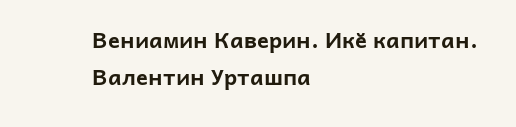Вениамин Каверин. Икӗ капитан. Валентин Урташпа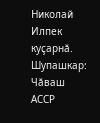Николай Илпек куҫарнӑ. Шупашкар: Чӑваш АССР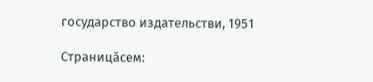государство издательстви, 1951

Страницăсем: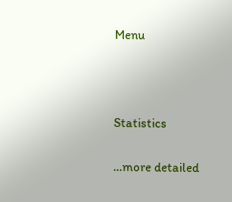Menu



Statistics

...more detailed